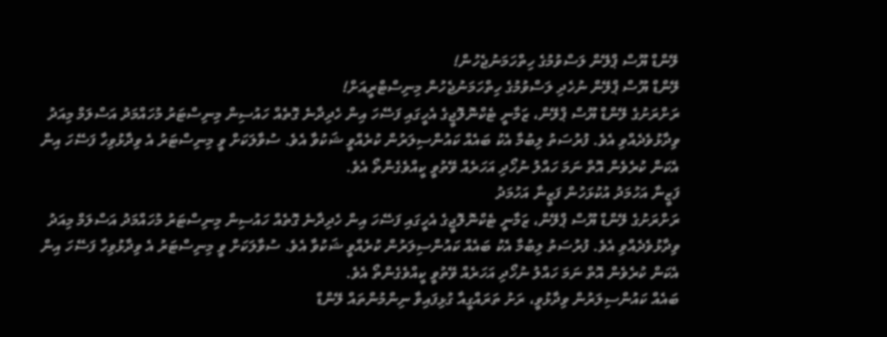ލޭންޑް ޔޫސް ޕްލޭން ލަސްވުމުގެ ހިތްހަމަނުޖެހުން!
ލޭންޑް ޔޫސް ޕްލޭން ނުހެދި ލަސްވުމުގެ ހިތްހަމަނުޖެހުން މިނިސްޓްރީއަށް!
ރަށްރަށުގެ ލޭންޑް ޔޫސް ޕްލޭން، ޒަމާނީ ޓެކްނޮލޮޖީގެ އެހީގައި ފަސޭހަ އިން ހެދިދާނެ ގޮތެއް ހައުސިން މިނިސްޓަރު މުހައްމަދު އަސްލަމް މިއަދު ވިދާޅުވެދެއްވި އެވެ. ފުރުސަތު ލިބުމާ އެކު ބައެއް ކައުންސިލަރުން ކުރެއްވީ ޝަކުވާ އެވެ. ސުވާލަކަށް ވީ މިނިސްޓަރު އެ ވިދާޅުވިހާ ފަސޭހަ އިން އެކަން ކުރެވެން އޮތް ނަމަ ހައްލު ނުހޯދި އަހަރެއް ވޭތުވީ ކީއްވެގެންތޯ އެވެ.
ފަޒީނާ އަހުމަދު އުކުޅަހުން ފަޒީނާ އަހުމަދު
ރަށްރަށުގެ ލޭންޑް ޔޫސް ޕްލޭން، ޒަމާނީ ޓެކްނޮލޮޖީގެ އެހީގައި ފަސޭހަ އިން ހެދިދާނެ ގޮތެއް ހައުސިން މިނިސްޓަރު މުހައްމަދު އަސްލަމް މިއަދު ވިދާޅުވެދެއްވި އެވެ. ފުރުސަތު ލިބުމާ އެކު ބައެއް ކައުންސިލަރުން ކުރެއްވީ ޝަކުވާ އެވެ. ސުވާލަކަށް ވީ މިނިސްޓަރު އެ ވިދާޅުވިހާ ފަސޭހަ އިން އެކަން ކުރެވެން އޮތް ނަމަ ހައްލު ނުހޯދި އަހަރެއް ވޭތުވީ ކީއްވެގެންތޯ އެވެ.
ބައެއް ކައުންސިލަރުން ވިދާޅުވީ، ރަށު ތަރައްގީއާ ގުޅިފައިވާ ނިންމުންތައް ލޭންޑް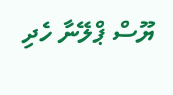ޔޫސް ޕްލޭނާ ހެދި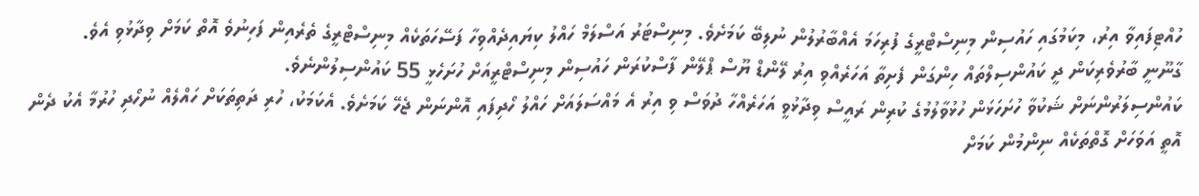ހުއްޓިފައިވާ އިރު، މިކަމުގައި ހައުސިން މިނިސްޓްރީގެ ފުރިހަމަ އެއްބާރުލުން ނުލިބޭ ކަމަށެވެ. މިނިސްޓަރު އަސްލަމް ހައްލު ކިޔައިދެއްވިހާ ފަސޭހަތަކެއް މިނިސްޓްރީގެ ތެރެއިން ފަހިނުވެ އޮތް ކަމަށް ވިދާޅުވި އެވެ.
ގާނޫނީ ބާރުވެރިކަން ދީ ކައުންސިލްތައް ހިންގަން ފެށިތާ އަހަރެއްވި އިރު ލޭންޑް ޔޫސް ޕްލޭން ފާސްކުރަން ހައުސިން މިނިސްޓްރީއަށް ހުށަހެޅީ 55 ކައުންސިލުންނެވެ.
ކައުންސިލަރުންނަށް ޝަކުވާ ހުށަހަޅަން ހުޅުވާލުމުގެ ކުރިން ރައީސް ވިދާޅުވީ އަހަރެއްހާ ދުވަސް ވި އިރު އެ މައްސަލައަށް ހައްލު ހޯދިފައި އޮންނަން ޖެހޭ ކަމަށެވެ. އެކަމަކު، ހުރި ދަތިތަކަށް ހައްލެއް ނުހޯދި ހުރުމާ އެކު ދެން އޮތީ އަވަހަށް ގޮތްތަކެއް ނިންމުން ކަމަށް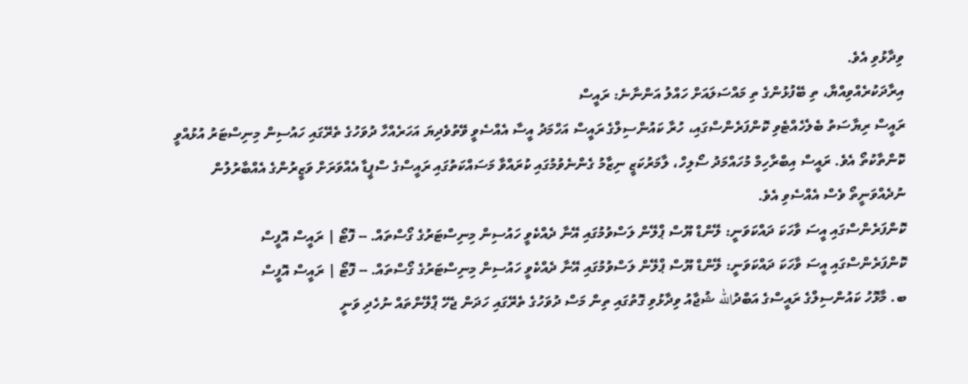ވިދާޅުވި އެވެ.
އިރާދަކުރެއްވިއްޔާ، ތި ބޭފުޅުންގެ ތި މައްސަލައަށް ހައްލު އަންނާނެ: ރައީސް
ރައީސް ރިޔާސަތު ބެލެހެއްޓެވި ކޮންފަރެންސްގައި، ހުރާ ކައުންސިލްގެ ރައީސް އަހްމަދު އީސާ އެއްސެވީ ވޭތުވެދިޔަ އަހަރެއްހާ ދުވަހުގެ ތެރޭގައި ހައުސިން މިނިސްޓަރު އުޅުއްވީ ކޮންތާކުތޯ އެވެ. ރައީސް އިބްރާހިމް މުހައްމަދު ސޯލިހް، ލާމަރުކަޒީ ނިޒާމު ގެންނެވުމުގައި ކުރައްވާ މަސައްކަތުގައި ރައީސްގެ ސްޕީޑާ އެއްވަރަށް ވަޒީރުންގެ އެއްބާރުލުން ނުދެއްވަނީތޯ ވެސް އެއްސެވި އެވެ.
ކޮންފަރެންސްގައި އީސަ ވާހަކަ ދައްކަވަނީ: ލޭންޑް ޔޫސް ޕްލޭން ލަސްވުމުގައި އޭނާ ދެއްކެވީ ހައުސިން މިނިސްޓަރުގެ ގޯސްތައް. -- ފޮޓޯ | ރައީސް އޮފީސް
ކޮންފަރެންސްގައި އީސަ ވާހަކަ ދައްކަވަނީ: ލޭންޑް ޔޫސް ޕްލޭން ލަސްވުމުގައި އޭނާ ދެއްކެވީ ހައުސިން މިނިސްޓަރުގެ ގޯސްތައް. -- ފޮޓޯ | ރައީސް އޮފީސް
ބ. މާޅޮހު ކައުންސިލްގެ ރައީސްގެ އަބްދުالله ޝުޖާއު ވިދާޅުވި ގޮތުގައި ތިން މަސް ދުވަހުގެ ތެރޭގައި ހަދަން ޖެހޭ ޕްލޭންތައް ނުހެދި ވަނީ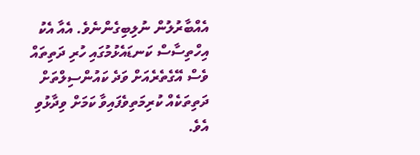އެއްބާރުލުން ނުލިބިގެންނެވެ. އެއާ އެކު އިހްތިސާސް ކަނޑައެޅުމުގައި ހުރި ދަތިތައް ވެސް އޭގެތެރެއަށް ވަދެ ކައުންސިލްތަށް ދަތިތަކެއް ކުރިމަތިވެފައިވާ ކަމަށް ވިދާޅުވި އެވެ.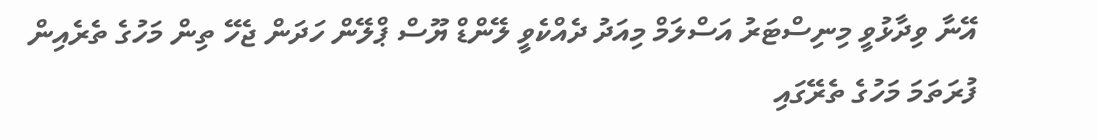އޭނާ ވިދާޅުވީ މިނިސްޓަރު އަސްލަމް މިއަދު ދެއްކެވީ ލޭންޑް ޔޫސް ޕްލޭން ހަދަން ޖެހޭ ތިން މަހުގެ ތެރެއިން ފުރަތަމަ މަހުގެ ތެރޭގައި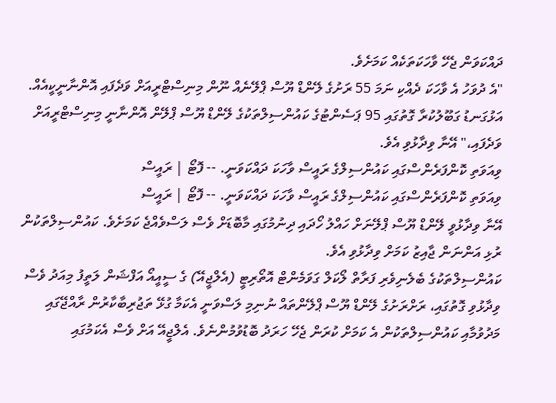ދައްކަވަން ޖެހޭ ވާހަކަތަކެއް ކަމަށެވެ.
"އެ ދުވަހު އެ ވާހަކަ ދެއްކި ނަމަ 55 ރަށުގެ ލޭންޑް ޔޫސް ޕްލޭނެއް ނޫން މިނިސްޓްރީއަށް ވަދެފައި އޮންނާނީކީއެއް. އަޅުގަނޑު ގަބޫލުކުރާ ގޮތުގައި 95 ޕަސެންޓުގެ ކައުންސިލްތަކުގެ ލޭންޑް ޔޫސް ޕްލޭން އޮންނާނީ މިނިސްޓްރީއަށް ވަދެފައި،" އޭނާ ވިދާޅުވި އެވެ.
ވިއަވަތި ކޮންފަރެންސްގައި ކައުންސިލްގެ ރައީސް ވާހަކަ ދައްކަވަނީ. -- ފޮޓޯ | ރައީސް
ވިއަވަތި ކޮންފަރެންސްގައި ކައުންސިލްގެ ރައީސް ވާހަކަ ދައްކަވަނީ. -- ފޮޓޯ | ރައީސް
އޭނާ ވިދާޅުވީ ލޭންޑް ޔޫސް ޕްލޭނަށް ހައްލު ހޯދައި ދިނުމުގައި މާބޮޑަށް ވެސް ލަސްވެއްޖެ ކަމަށެވެ. ކައުންސިލްތަކުން ރުޅި އަންނަން ޖާއިޒު ކަމަށް ވިދާޅުވި އެވެ.
ކައުންސިލްތަކުގެ ބެލެނިވެރި ފަރާތް ލޯކަލް ގަވަމެންޓް އޮތޯރިޓީ (އެލްޖީއޭ) ގެ ސީއީއޯ އަފްޝަން ލަތީފު މިއަދު ވެސް ވިދާޅުވި ގޮތުގައި، ރަށްރަށުގެ ލޭންޑް ޔޫސް ޕްލޭންތައް ނުނިމި ލަސްވަނީ އެކަމާ ގުޅޭ ތަޖުރިބާކާރުން ރާއްޖޭގައި މަދުވުމާއި ކައުންސިލްތަކުން އެ ކަމަށް ކުރަން ޖެހޭ ހަރަދު ބޮޑުވުމުންނެވެ. އެލްޖީއޭ އަށް ވެސް އެކަމުގައި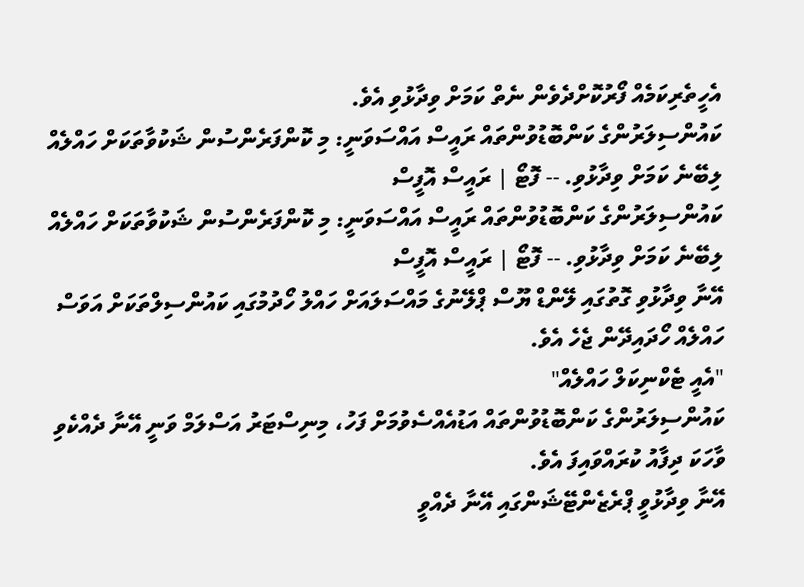އެހީތެރިކަމެއް ފޯރުކޮށްދެވެން ނެތް ކަމަށް ވިދާޅުވި އެވެ.
ކައުންސިލަރުންގެ ކަންބޮޑުވުންތައް ރައީސް އައްސަވަނީ: މި ކޮންފަރެންސުން ޝަކުވާތަކަށް ހައްލެއް ލިބޭނެ ކަމަށް ވިދާޅުވި. -- ފޮޓޯ | ރައީސް އޮފީސް
ކައުންސިލަރުންގެ ކަންބޮޑުވުންތައް ރައީސް އައްސަވަނީ: މި ކޮންފަރެންސުން ޝަކުވާތަކަށް ހައްލެއް ލިބޭނެ ކަމަށް ވިދާޅުވި. -- ފޮޓޯ | ރައީސް އޮފީސް
އޭނާ ވިދާޅުވި ގޮތުގައި ލޭންޑް ޔޫސް ޕްލޭނުގެ މައްސަލައަށް ހައްލު ހޯދުމުގައި ކައުންސިލްތަކަށް އަވަސް ހައްލެއް ހޯދައިދޭން ޖެހެ އެވެ.
"އެއީ ޓެކްނިކަލް ހައްލެއް"
ކައުންސިލަރުންގެ ކަންބޮޑުވުންތައް އަޑުއެއްސެވުމަށް ފަހު، މިނިސްޓަރު އަސްލަމް ވަނީ އޭނާ ދެއްކެވި ވާހަކަ ދިފާއު ކުރައްވައިފަ އެވެ.
އޭނާ ވިދާޅުވީ ޕްރެޒެންޓޭޝަންގައި އޭނާ ދެއްވީ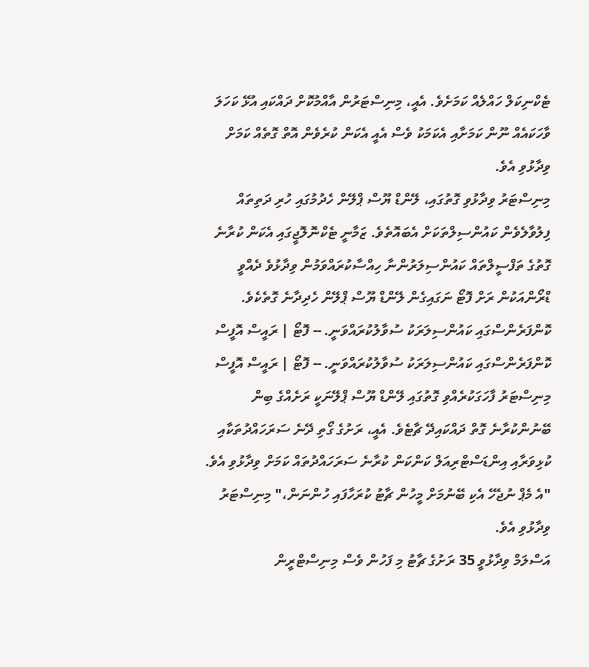ޓެކްނިކަލް ހައްލެއް ކަމަށެވެ. އެއީ، މިނިސްޓަރުން އާއްމުކޮށް ދައްކައި އުޅޭ ކަހަލަ ވާހަކައެއް ނޫން ކަމަށާއި އެކަމަކު ވެސް އެއީ އެކަން ކުރެވެން އޮތް ގޮތެއް ކަމަށް ވިދާޅުވި އެވެ.
މިނިސްޓަރު ވިދާޅުވި ގޮތުގައި، ލޭންޑް ޔޫސް ޕްލޭން ހެދުމުގައި ހުރި ދަތިތައް ފިލުވާލެވެން ކައުންސިލްތަކަށް އެބައޮތެވެ. ޒަމާނީ ޓެކްނޮލޮޖީގައި އެކަން ކުރާނެ ގޮތުގެ ތަފްސީލްތައް ކައުންސިލަރުންނާ ހިއްސާކުރައްވަމުން ވިދާޅުވެ ދެއްވީ ޑްރޯންއަކުން ރަށް ފޮޓޯ ނަގައިގެން ލޭންޑް ޔޫސް ޕްލޭން ހެދިދާނެ ގޮތެކެވެ.
ކޮންފަރެންސްގައި ކައުންސިލަރަކު ސުވާލުކުރައްވަނީ. -- ފޮޓޯ | ރައީސް އޮފީސް
ކޮންފަރެންސްގައި ކައުންސިލަރަކު ސުވާލުކުރައްވަނީ. -- ފޮޓޯ | ރައީސް އޮފީސް
މިނިސްޓަރު ފާހަގަކުރެއްވި ގޮތުގައި ލޭންޑް ޔޫސް ޕްލޭނަކީ ރަށެއްގެ ބިން ބޭނުންކުރާނެ ގޮތް ދައްކައިދޭ ޗާޓެވެ. އެއީ، ރަށުގެ ގޯތި ދޭނެ ސަރަހައްދުތަކާއި ކުޅިވަރާއި އިންޑަސްޓްރިއަލް ކަންކަން ކުރާނެ ސަރަހައްދުތައް ކަމަށް ވިދާޅުވި އެވެ.
"އެ މެޕް ނުޖެހޭ އެކި ބޭނުމަށް މީހުން ޗާޓު ކުރަހާފައި ހުންނަން،" މިނިސްޓަރު ވިދާޅުވި އެވެ.
އަސްލަމް ވިދާޅުވީ 35 ރަށުގެ ޗާޓު މި ފަހުން ވެސް މިނިސްޓްރީން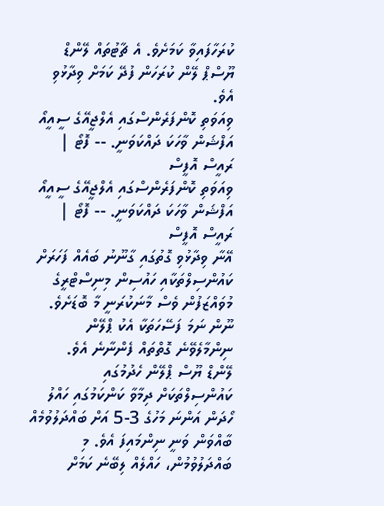ކުރަހާފައިވާ ކަމަށެވެ. އެ ޗާޓުތައް ލޭންޑް ޔޫސްޕް ލޭން ކުރަހަން ފުދޭ ކަމަށް ވިދާޅުވި އެވެ.
ވިއަވަތި ކޮންފަރެންސްގައި އެލްޖީއޭގެ ސީއީއޯ އަފްޝަން ވާހަކަ ދައްކަވަނީ. -- ފޮޓޯ | ރައީސް އޮފީސް
ވިއަވަތި ކޮންފަރެންސްގައި އެލްޖީއޭގެ ސީއީއޯ އަފްޝަން ވާހަކަ ދައްކަވަނީ. -- ފޮޓޯ | ރައީސް އޮފީސް
އޭނާ ވިދާޅުވި ގޮތުގައި ގާނޫނު ބައެއް ފަހަރަށް ކައުންސިލްތަކާއި ހައުސިން މިނިސްޓްރީގެ މުވައްޒަފުން ވެސް މާނަކުރަނީ މާ ބޮޑަށެވެ. ނޫން ނަމަ ފަސޭހަތަކާ އެކު ޕްލޭން ނިންމާލެވޭނެ ގޮތްތައް ފެންނާނެ އެވެ.
ލޭންޑް ޔޫސް ޕްލޭން ހެދުމުގައި ކައުންސިލްތަކަށް ދިމާވާ ކަންކަމުގައި ހައްލު ހޯދަން އަންނަ މަހުގެ 3-5 އަށް ބައްދަލުވުމެއް ބާއްވަން ވަނީ ނިންމައިފަ އެވެ. މި ބައްދަލުވުމުން، ހައްލެއް ލިބޭނެ ކަމަށް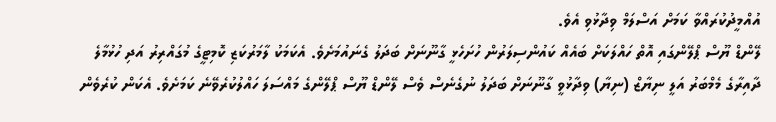އުއްމީދުކުރައްވާ ކަމަށް އަސްލަމް ވިދާޅުވި އެވެ.
ލޭންޑް ޔޫސް ޕްލޭންގައި އޮތް ހައްލަކަށް ބައެއް ކައުންސިލަރުން ހުށަހެޅީ ގާނޫނަށް ބަދަލު ގެނައުމަށެވެ. އެކަމަކު ލާމަރުކަޒި ކޮމިޓީގެ މުގައްރިރު އަދި ހުޅުމާލެ ދާއިރާގެ މެމްބަރު އަލީ ނިޔާޒް (ނިޔާ) ވިދާޅުވީ ގާނޫނަށް ބަދަލު ނުގެނެސް ވެސް ލޭންޑް ޔޫސް ޕްލޭންގެ މައްސަލަ ހައްލުކުރެވޭނެ ކަމަށެވެ. އެކަން ކުރެވެން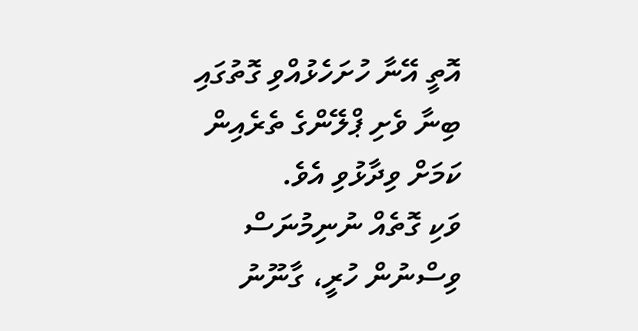އޮތީ އޭނާ ހުށަހެޅުއްވި ގޮތުގައި ބިނާ ވެށި ޕްލޭންގެ ތެރެއިން ކަމަށް ވިދާޅުވި އެވެ.
ވަކި ގޮތެއް ނުނިމުނަސް ވިސްނުން ހުރީ، ގާނޫނު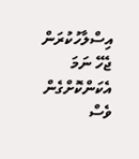އިސްލާހުކުރަން ޖެހޭ ނަމަ އެކަންކޮށްގެން ވެސް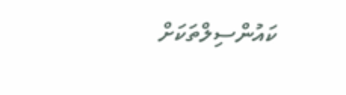ކައުންސިލްތަކަށް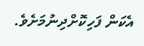އެކަން ފަހިކޮށްދިނުމަށެވެ.